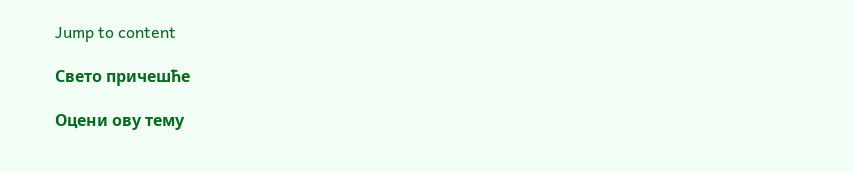Jump to content

Свето причешће

Оцени ову тему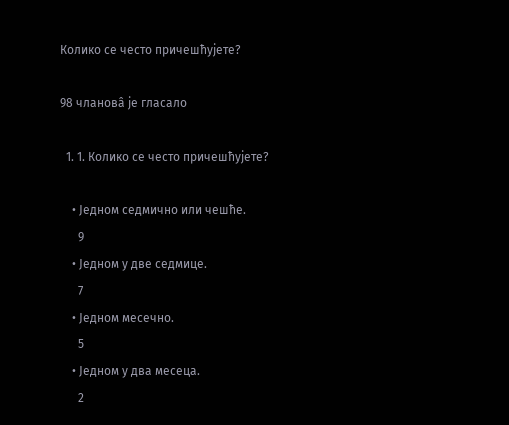Колико се често причешћујете?

98 члановâ је гласало

  1. 1. Колико се често причешћујете?

    • Једном седмично или чешће.
      9
    • Једном у две седмице.
      7
    • Једном месечно.
      5
    • Једном у два месеца.
      2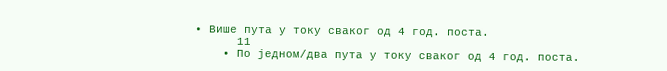• Више пута у току сваког од 4 год. поста.
      11
    • По једном/два пута у току сваког од 4 год. поста.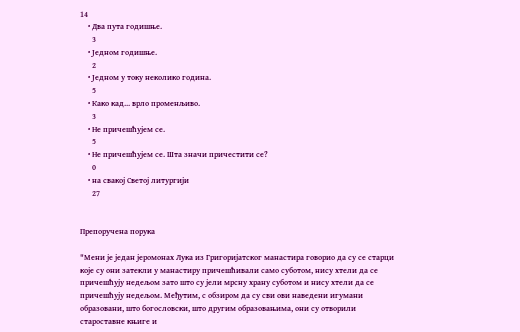14
    • Два пута годишње.
      3
    • Једном годишње.
      2
    • Једном у току неколико година.
      5
    • Како кад... врло променљиво.
      3
    • Не причешћујем се.
      5
    • Не причешћујем се. Шта значи причестити се?
      0
    • на свакој Светој литургији
      27


Препоручена порука

"Мени је један јеромонах Лука из Григоријатског манастира говорио да су се старци које су они затекли у манастиру причешћивали само суботом, нису хтели да се причешћују недељом зато што су јели мрсну храну суботом и нису хтели да се причешћују недељом. Међутим, с обзиром да су сви ови наведени игумани образовани, што богословски, што другим образовањима, они су отворили староставне књиге и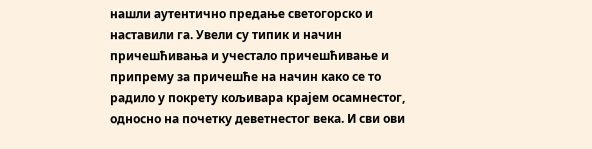нашли аутентично предање светогорско и наставили га. Увели су типик и начин причешћивања и учестало причешћивање и припрему за причешће на начин како се то радило у покрету кољивара крајем осамнестог, односно на почетку деветнестог века. И сви ови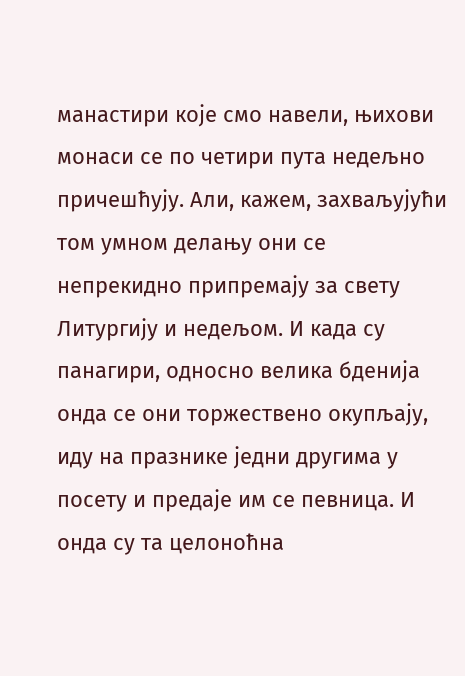манастири које смо навели, њихови монаси се по четири пута недељно причешћују. Али, кажем, захваљујући том умном делању они се непрекидно припремају за свету Литургију и недељом. И када су панагири, односно велика бденија онда се они торжествено окупљају, иду на празнике једни другима у посету и предаје им се певница. И онда су та целоноћна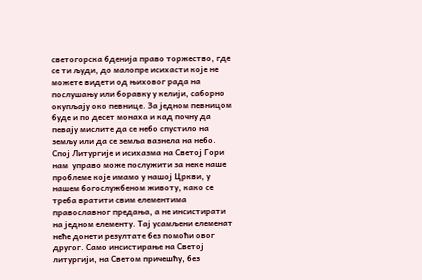светогорска бденија право торжество, где се ти људи, до малопре исихасти које не можете видети од њиховог рада на послушању или боравку у келији, саборно окупљају око певнице. За једном певницом буде и по десет монаха и кад почну да певају мислите да се небо спустило на земљу или да се земља вазнела на небо. Спој Литургије и исихазма на Светој Гори нам  управо може послужити за неке наше проблеме које имамо у нашој Цркви, у нашем богослужбеном животу, како се треба вратити свим елементима православног предања, а не инсистирати на једном елементу. Тај усамљени елеменат неће донети резултате без помоћи овог другог. Само инсистирање на Светој литургији, на Светом причешћу, без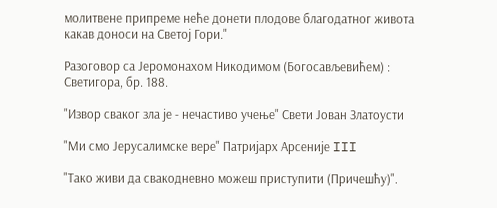молитвене припреме неће донети плодове благодатног живота какав доноси на Светој Гори."

Разоговор са Јеромонахом Никодимом (Богосављевићем) : Светигора, бр. 188.

"Извор сваког зла је - нечастиво учење" Свети Јован Златоусти

"Ми смо Јерусалимске вере" Патријарх Арсеније III

"Тако живи да свакодневно можеш приступити (Причешћу)".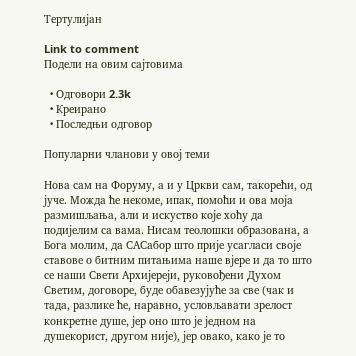Тертулијан

Link to comment
Подели на овим сајтовима

  • Одговори 2.3k
  • Креирано
  • Последњи одговор

Популарни чланови у овој теми

Нова сам на Форуму, а и у Цркви сам, такорећи, од јуче. Можда ће некоме, ипак, помоћи и ова моја размишљања, али и искуство које хоћу да подијелим са вама. Нисам теолошки образована, а Бога молим, да САСабор што прије усагласи своје ставове о битним питањима наше вјере и да то што се наши Свети Архијереји, руковођени Духом Светим, договоре, буде обавезујуће за све (чак и тада, разлике ће, наравно, условљавати зрелост конкретне душе, јер оно што је једном на душекорист, другом није), јер овако, како је то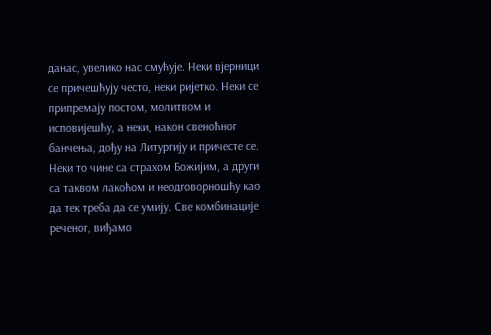данас, увелико нас смућује. Неки вјерници се причешћују често, неки ријетко. Неки се припремају постом, молитвом и исповијешћу, а неки, након свеноћног банчења, дођу на Литургију и причесте се. Неки то чине са страхом Божијим, а други са таквом лакоћом и неодговорношћу као да тек треба да се умију. Све комбинације реченог, виђамо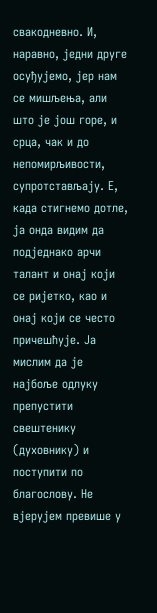свакодневно. И, наравно, једни друге осуђујемо, јер нам се мишљења, али што је још горе, и срца, чак и до непомирљивости, супротстављају. Е, када стигнемо дотле, ја онда видим да подједнако арчи талант и онај који се ријетко, као и онај који се често причешћује. Ја мислим да је најбоље одлуку препустити свештенику (духовнику) и поступити по благослову. Не вјерујем превише у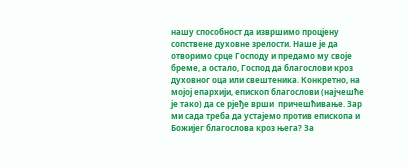нашу способност да извршимо процјену сопствене духовне зрелости. Наше је да отворимо срце Господу и предамо му своје бреме, а остало, Господ да благослови кроз духовног оца или свештеника. Конкретно, на мојој епархији, епископ благослови (најчешће је тако) да се рјеђе врши  причешћивање. Зар ми сада треба да устајемо против епископа и Божијег благослова кроз њега? За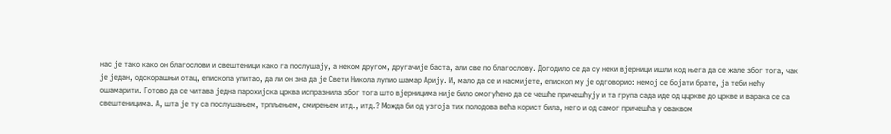нас је тако како он благослови и свештеници како га послушају, а неком другом, другачије баста, али све по благослову. Догодило се да су неки вјерници ишли код њега да се жале због тога, чак је један, одскорашњи отац, епископа упитао, да ли он зна да је Свети Никола лупио шамар Арију. И, мало да се и насмијете, епископ му је одговорио: немој се бојати брате, ја теби нећу ошамарити. Готово да се читава једна парохијска црква испразнила због тога што вјерницима није било омогућено да се чешће причешћују и та група сада иде од ццркве до цркве и варака се са свештеницима. А, шта је ту са послушањем, трпљењем, смирењем итд., итд.? Можда би од узгоја тих полодова већа корист била, него и од самог причешћа у оваквом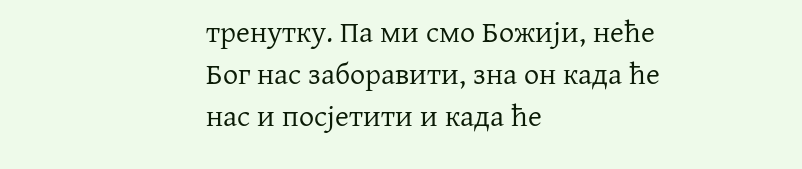тренутку. Па ми смо Божији, неће Бог нас заборавити, зна он када ће нас и посјетити и када ће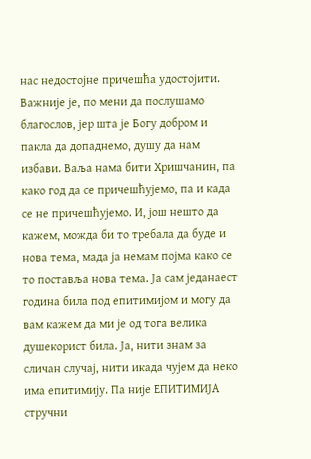нас недостојне причешћа удостојити. Важније је, по мени да послушамо благослов, јер шта је Богу добром и пакла да допаднемо, душу да нам избави. Ваља нама бити Хришчанин, па како год да се причешћујемо, па и када се не причешћујемо. И, још нешто да кажем, можда би то требала да буде и нова тема, мада ја немам појма како се то поставља нова тема. Ја сам једанаест година била под епитимијом и могу да вам кажем да ми је од тога велика душекорист била. Ја, нити знам за сличан случај, нити икада чујем да неко има епитимију. Па није ЕПИТИМИЈА стручни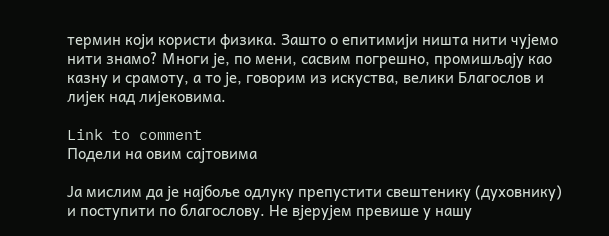термин који користи физика. Зашто о епитимији ништа нити чујемо нити знамо? Многи је, по мени, сасвим погрешно, промишљају као казну и срамоту, а то је, говорим из искуства, велики Благослов и лијек над лијековима.

Link to comment
Подели на овим сајтовима

Ја мислим да је најбоље одлуку препустити свештенику (духовнику) и поступити по благослову. Не вјерујем превише у нашу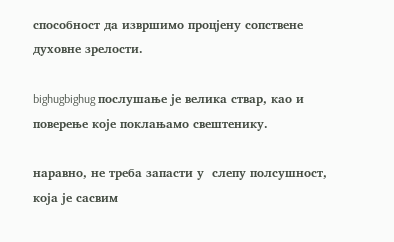способност да извршимо процјену сопствене духовне зрелости.

bighugbighug послушање је велика ствар, као и поверење које поклањамо свештенику.

наравно, не треба запасти у  слепу полсушност, која је сасвим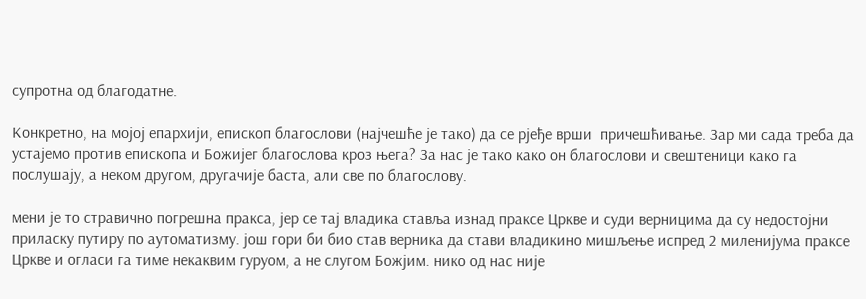супротна од благодатне.

Конкретно, на мојој епархији, епископ благослови (најчешће је тако) да се рјеђе врши  причешћивање. Зар ми сада треба да устајемо против епископа и Божијег благослова кроз њега? За нас је тако како он благослови и свештеници како га послушају, а неком другом, другачије баста, али све по благослову.

мени је то стравично погрешна пракса, јер се тај владика ставља изнад праксе Цркве и суди верницима да су недостојни приласку путиру по аутоматизму. још гори би био став верника да стави владикино мишљење испред 2 миленијума праксе Цркве и огласи га тиме некаквим гуруом, а не слугом Божјим. нико од нас није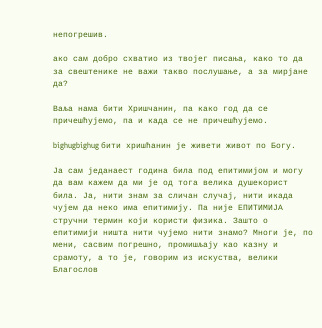непогрешив.

ако сам добро схватио из твојег писања, како то да за свештенике не важи такво послушање, а за мирјане да?

Ваља нама бити Хришчанин, па како год да се причешћујемо, па и када се не причешћујемо.

bighugbighug бити хришћанин је живети живот по Богу.

Ја сам једанаест година била под епитимијом и могу да вам кажем да ми је од тога велика душекорист била. Ја, нити знам за сличан случај, нити икада чујем да неко има епитимију. Па није ЕПИТИМИЈА стручни термин који користи физика. Зашто о епитимији ништа нити чујемо нити знамо? Многи је, по мени, сасвим погрешно, промишљају као казну и срамоту, а то је, говорим из искуства, велики Благослов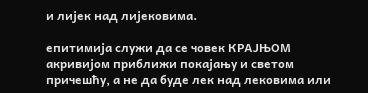и лијек над лијековима.

епитимија служи да се човек КРАЈЊОМ акривијом приближи покајању и светом причешћу, а не да буде лек над лековима или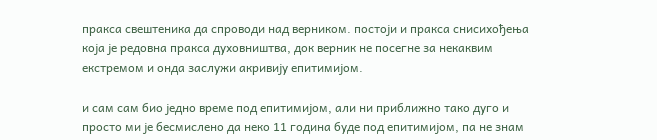пракса свештеника да спроводи над верником. постоји и пракса снисихођења која је редовна пракса духовништва, док верник не посегне за некаквим екстремом и онда заслужи акривију епитимијом.

и сам сам био једно време под епитимијом, али ни приближно тако дуго и просто ми је бесмислено да неко 11 година буде под епитимијом, па не знам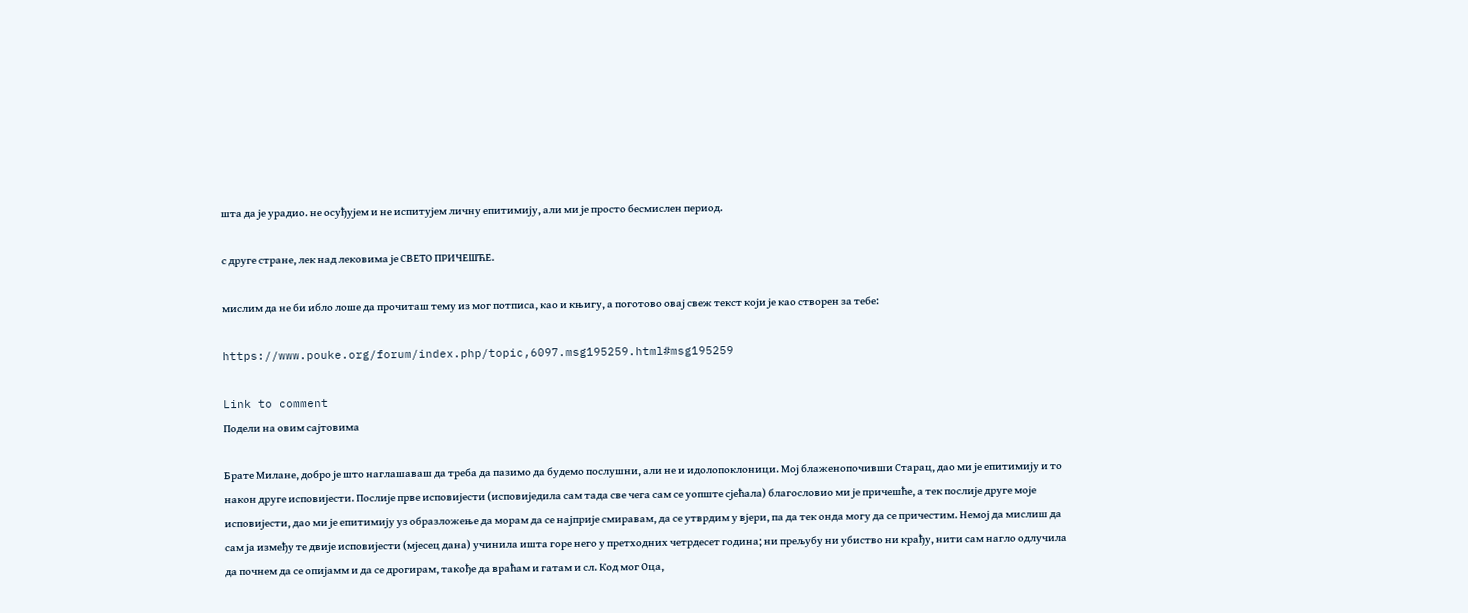шта да је урадио. не осуђујем и не испитујем личну епитимију, али ми је просто бесмислен период.

с друге стране, лек над лековима је СВЕТО ПРИЧЕШЋЕ.

мислим да не би ибло лоше да прочиташ тему из мог потписа, као и књигу, а поготово овај свеж текст који је као створен за тебе:

https://www.pouke.org/forum/index.php/topic,6097.msg195259.html#msg195259

Link to comment
Подели на овим сајтовима

Брате Милане, добро је што наглашаваш да треба да пазимо да будемо послушни, али не и идолопоклоници. Мој блаженопочивши Старац, дао ми је епитимију и то након друге исповијести. Послије прве исповијести (исповиједила сам тада све чега сам се уопште сјећала) благословио ми је причешће, а тек послије друге моје исповијести, дао ми је епитимију уз образложење да морам да се најприје смиравам, да се утврдим у вјери, па да тек онда могу да се причестим. Немој да мислиш да сам ја између те двије исповијести (мјесец дана) учинила ишта горе него у претходних четрдесет година; ни прељубу ни убиство ни крађу, нити сам нагло одлучила да почнем да се опијамм и да се дрогирам, такође да враћам и гатам и сл. Код мог Оца,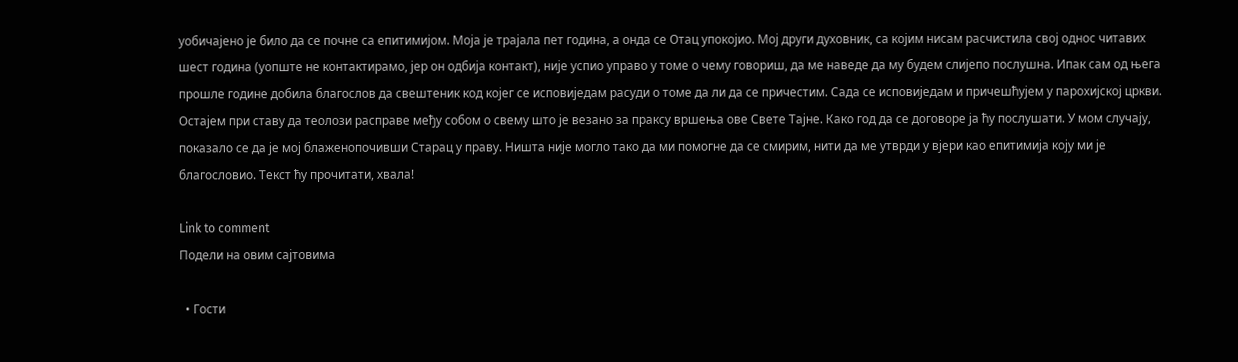уобичајено је било да се почне са епитимијом. Моја је трајала пет година, а онда се Отац упокојио. Мој други духовник, са којим нисам расчистила свој однос читавих шест година (уопште не контактирамо, јер он одбија контакт), није успио управо у томе о чему говориш, да ме наведе да му будем слијепо послушна. Ипак сам од њега прошле године добила благослов да свештеник код којег се исповиједам расуди о томе да ли да се причестим. Сада се исповиједам и причешћујем у парохијској цркви. Остајем при ставу да теолози расправе међу собом о свему што је везано за праксу вршења ове Свете Тајне. Како год да се договоре ја ћу послушати. У мом случају, показало се да је мој блаженопочивши Старац у праву. Ништа није могло тако да ми помогне да се смирим, нити да ме утврди у вјери као епитимија коју ми је благословио. Текст ћу прочитати, хвала!

Link to comment
Подели на овим сајтовима

  • Гости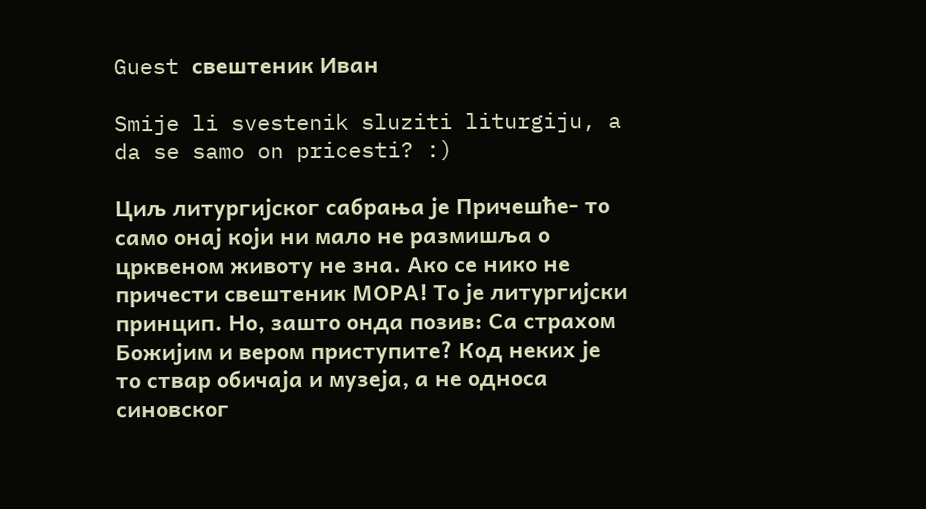Guest свештеник Иван

Smije li svestenik sluziti liturgiju, a da se samo on pricesti? :)

Циљ литургијског сабрања је Причешће- то само онај који ни мало не размишља о црквеном животу не зна. Ако се нико не причести свештеник МОРА! То је литургијски принцип. Но, зашто онда позив: Са страхом Божијим и вером приступите? Код неких је то ствар обичаја и музеја, а не односа  синовског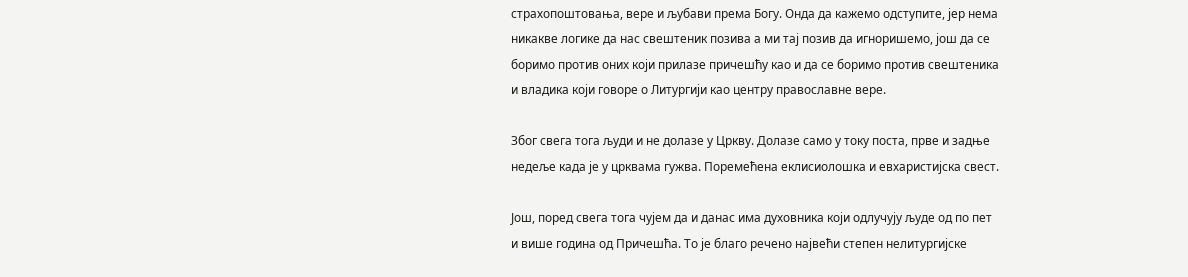страхопоштовања, вере и љубави према Богу. Онда да кажемо одступите, јер нема никакве логике да нас свештеник позива а ми тај позив да игноришемо, још да се боримо против оних који прилазе причешћу као и да се боримо против свештеника и владика који говоре о Литургији као центру православне вере.

Због свега тога људи и не долазе у Цркву. Долазе само у току поста, прве и задње недеље када је у црквама гужва. Поремећена еклисиолошка и евхаристијска свест.

Још, поред свега тога чујем да и данас има духовника који одлучују људе од по пет и више година од Причешћа. То је благо речено највећи степен нелитургијске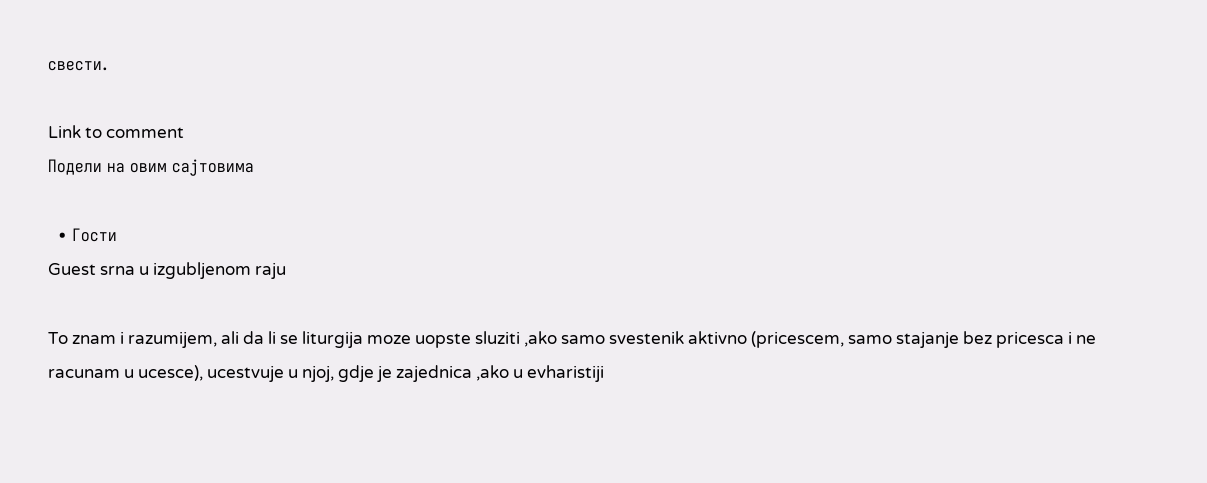свести.

Link to comment
Подели на овим сајтовима

  • Гости
Guest srna u izgubljenom raju

To znam i razumijem, ali da li se liturgija moze uopste sluziti ,ako samo svestenik aktivno (pricescem, samo stajanje bez pricesca i ne racunam u ucesce), ucestvuje u njoj, gdje je zajednica ,ako u evharistiji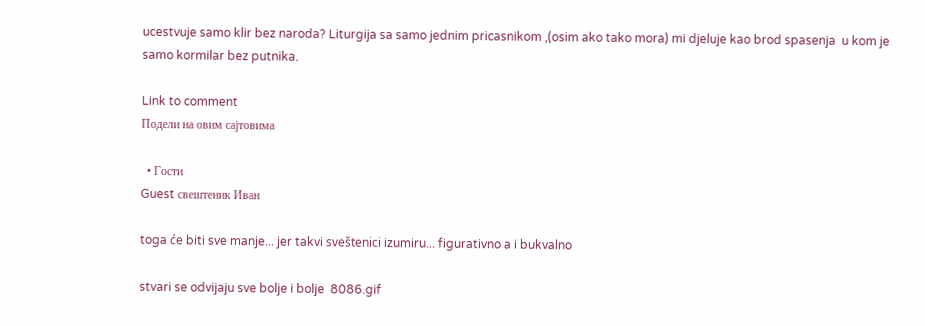ucestvuje samo klir bez naroda? Liturgija sa samo jednim pricasnikom ,(osim ako tako mora) mi djeluje kao brod spasenja  u kom je samo kormilar bez putnika.

Link to comment
Подели на овим сајтовима

  • Гости
Guest свештеник Иван

toga će biti sve manje... jer takvi sveštenici izumiru... figurativno a i bukvalno

stvari se odvijaju sve bolje i bolje  8086.gif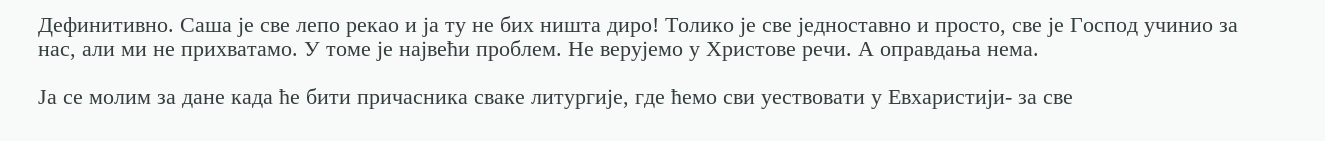Дефинитивно. Саша је све лепо рекао и ја ту не бих ништа диро! Толико је све једноставно и просто, све је Господ учинио за нас, али ми не прихватамо. У томе је највећи проблем. Не верујемо у Христове речи. А оправдања нема.

Ја се молим за дане када ће бити причасника сваке литургије, где ћемо сви уествовати у Евхаристији- за све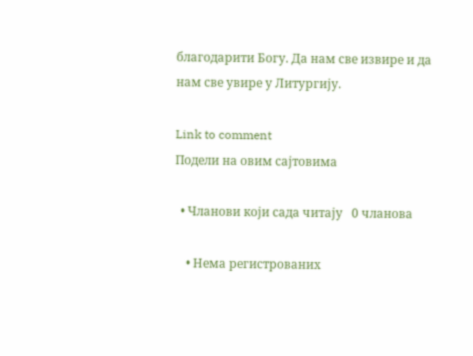благодарити Богу. Да нам све извире и да нам све увире у Литургију.

Link to comment
Подели на овим сајтовима

  • Чланови који сада читају   0 чланова

    • Нема регистрованих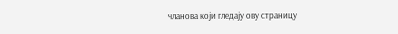чланова који гледају ову страницу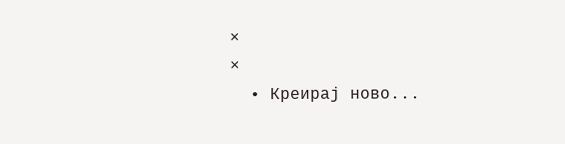×
×
  • Креирај ново...